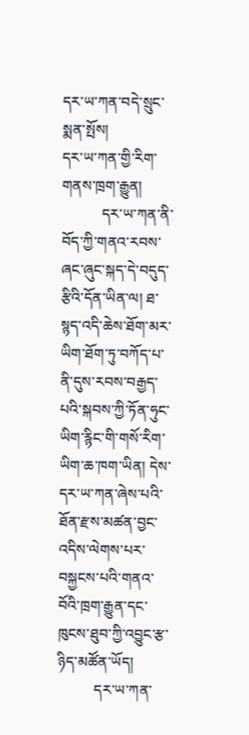དར་ཡ་ཀན་བདེ་སྲུང་སྨན་སྤོས།
དར་ཡ་ཀན་གྱི་རིག་གནས་ཁྲག་རྒྱུན།
           དར་ཡ་ཀན་ནི་བོད་ཀྱི་གནའ་རབས་ཞང་ཞུང་སྐད་དེ་བདུད་རྩིའི་དོན་ཡིན་ལ། ཐ་སྙད་འདི་ཆེས་ཐོག་མར་ཡིག་ཐོག་ཏུ་བཀོད་པ་ནི་དུས་རབས་བརྒྱད་པའི་སྐབས་ཀྱི་ཏོན་ཧུང་ཡིག་རྙིང་གི་གསོ་རིག་ཡིག་ཆ་ཁག་ཡིན། དེས་དར་ཡ་ཀན་ཞེས་པའི་ཐོན་རྫས་མཚན་བྱང་འདིས་ལེགས་པར་བསྐྱངས་པའི་གནའ་བོའི་ཁྲག་རྒྱུན་དང་ཁུངས་ཐུབ་ཀྱི་འབྱུང་རྩ་ཉིད་མཚོན་ཡོད།
          དར་ཡ་ཀན་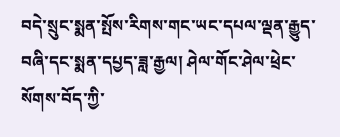བདེ་སྲུང་སྨན་སྤོས་རིགས་གང་ཡང་དཔལ་ལྡན་རྒྱུད་བཞི་དང་སྨན་དཔྱད་ཟླ་རྒྱལ། ཤེལ་གོང་ཤེལ་ཕྲེང་སོགས་བོད་ཀྱི་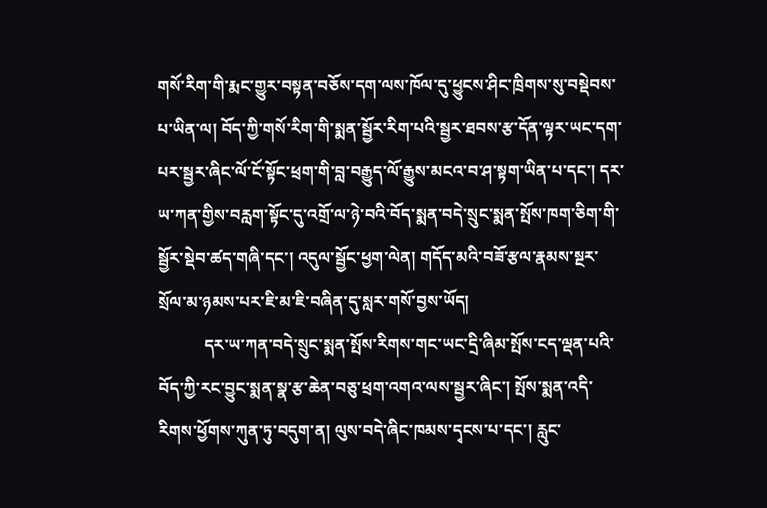གསོ་རིག་གི་རྨང་གྱུར་བསྟན་བཅོས་དག་ལས་ཁོལ་དུ་ཕྱུངས་ཤིང་ཁྲིགས་སུ་བསྡེབས་པ་ཡིན་ལ། བོད་ཀྱི་གསོ་རིག་གི་སྨན་སྦྱོར་རིག་པའི་སྦྱར་ཐབས་རྩ་དོན་ལྟར་ཡང་དག་པར་སྦྱར་ཞིང་ལོ་ངོ་སྟོང་ཕྲག་གི་བླ་བརྒྱུད་ལོ་རྒྱུས་མངའ་བ་ཤ་སྟག་ཡིན་པ་དང་། དར་ཡ་ཀན་གྱིས་བརླག་སྟོང་དུ་འགྲོ་ལ་ཉེ་བའི་བོད་སྨན་བདེ་སྲུང་སྨན་སྤོས་ཁག་ཅིག་གི་སྦྱོར་སྡེབ་ཚད་གཞི་དང་། འདུལ་སྦྱོང་ཕྱག་ལེན། གདོད་མའི་བཟོ་རྩལ་རྣམས་སྔར་སྲོལ་མ་ཉམས་པར་ཇི་མ་ཇི་བཞིན་དུ་སླར་གསོ་བྱས་ཡོད།
           དར་ཡ་ཀན་བདེ་སྲུང་སྨན་སྤོས་རིགས་གང་ཡང་དྲི་ཞིམ་སྤོས་ངད་ལྡན་པའི་བོད་ཀྱི་རང་བྱུང་སྨན་སྣ་རྩ་ཆེན་བཅུ་ཕྲག་འགའ་ལས་སྦྱར་ཞིང་། སྤོས་སྨན་འདི་རིགས་ཕྱོགས་ཀུན་ཏུ་བདུག་ན། ལུས་བདེ་ཞིང་ཁམས་དྭངས་པ་དང་། རླུང་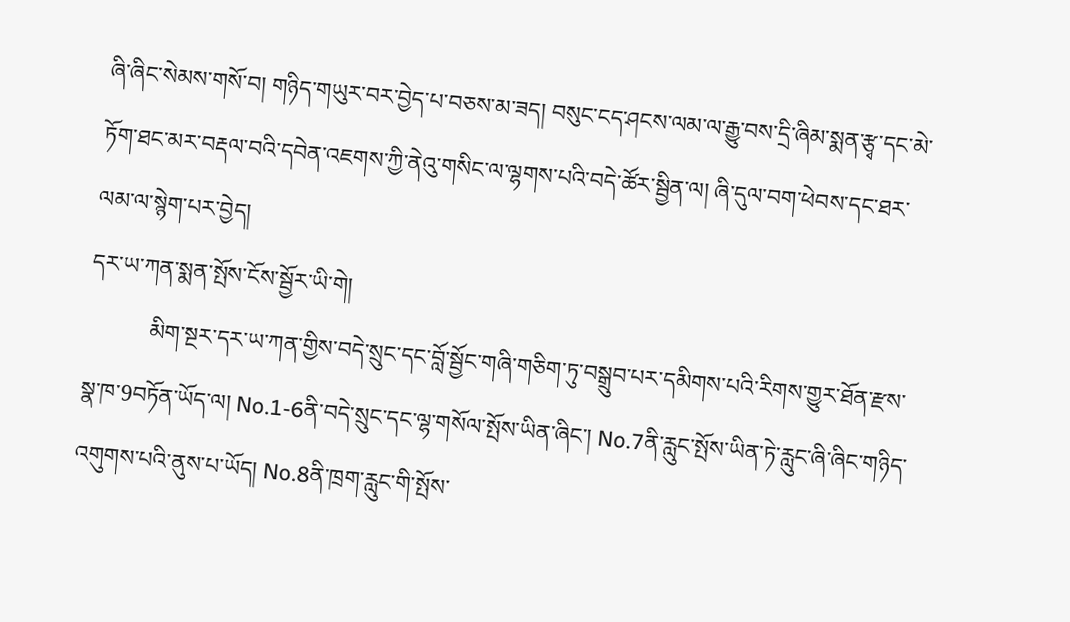ཞི་ཞིང་སེམས་གསོ་བ། གཉིད་གཡུར་བར་བྱེད་པ་བཅས་མ་ཟད། བསུང་ངད་ཤངས་ལམ་ལ་རྒྱུ་བས་དྲི་ཞིམ་སྨན་རྩྭ་དང་མེ་ཏོག་ཐང་མར་བརྡལ་བའི་དབེན་འཇགས་ཀྱི་ནེའུ་གསིང་ལ་ལྷགས་པའི་བདེ་ཚོར་སྦྱིན་ལ། ཞི་དུལ་བག་ཕེབས་དང་ཐར་ལམ་ལ་སྙེག་པར་བྱེད།
དར་ཡ་ཀན་སྨན་སྤོས་ངོས་སྦྱོར་ཡི་གེ།
           མིག་སྔར་དར་ཡ་ཀན་གྱིས་བདེ་སྲུང་དང་བློ་སྦྱོང་གཞི་གཅིག་ཏུ་བསྒྲུབ་པར་དམིགས་པའི་རིགས་གྱུར་ཐོན་རྫས་སྣ་ཁ་9བཏོན་ཡོད་ལ། No.1-6ནི་བདེ་སྲུང་དང་ལྷ་གསོལ་སྤོས་ཡིན་ཞིང་། No.7ནི་རླུང་སྤོས་ཡིན་ཏེ་རླུང་ཞི་ཞིང་གཉིད་འགུགས་པའི་ནུས་པ་ཡོད། No.8ནི་ཁྲག་རླུང་གི་སྤོས་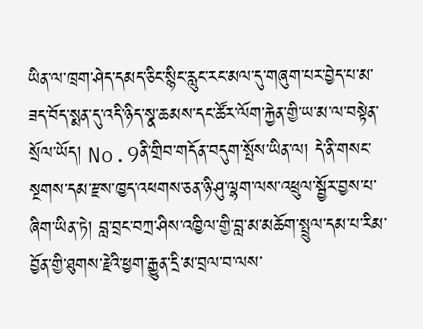ཡིན་ལ་ཁྲག་ཤེད་དམད་ཅིང་སྙིང་རླུང་རང་མལ་དུ་གཞུག་པར་བྱེད་པ་མ་ཟད་བོད་སྨན་དུ་འདི་ཉིད་སྣ་ཆམས་དང་ཚོར་ལོག་རྐྱེན་གྱི་ཡ་མ་ལ་བསྟེན་སྲོལ་ཡོད། No.9ནི་གྲིབ་གདོན་བདུག་སྤོས་ཡིན་ལ། དེ་ནི་གསང་སྔགས་དམ་རྫས་ཁྱད་འཕགས་ཅན་ཉི་ཤུ་ལྷག་ལས་འཕྲུལ་སྦྱོར་བྱས་པ་ཞིག་ཡིན་ཏེ། བླ་བྲང་བཀྲ་ཤིས་འཁྱིལ་གྱི་བླ་མ་མཆོག་སྤྲུལ་དམ་པ་རིམ་བྱོན་གྱི་ཐུགས་རྗེའི་ཕྱག་རྒྱུན་དྲི་མ་བྲལ་བ་ལས་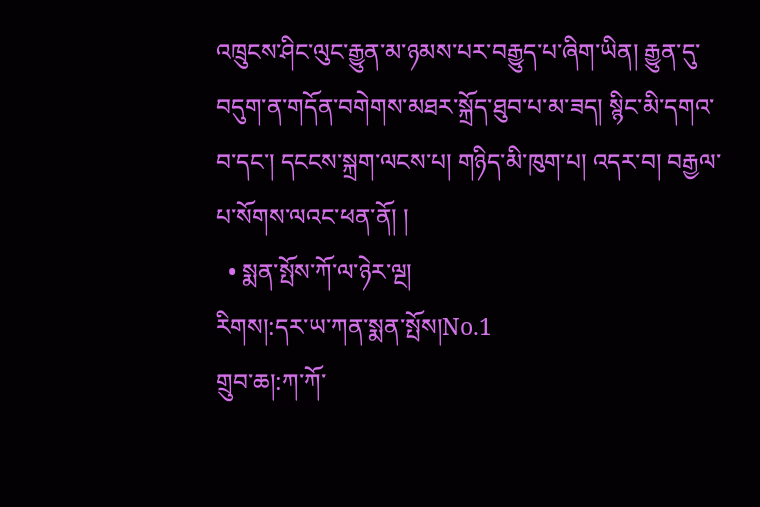འཁྲུངས་ཤིང་ལུང་རྒྱུན་མ་ཉམས་པར་བརྒྱུད་པ་ཞིག་ཡིན། རྒྱུན་དུ་བདུག་ན་གདོན་བགེགས་མཐར་སྐྲོད་ཐུབ་པ་མ་ཟད། སྙིང་མི་དགའ་བ་དང་། དངངས་སྐྲག་ལངས་པ། གཉིད་མི་ཁུག་པ། འདར་བ། བརྒྱལ་པ་སོགས་ལའང་ཕན་ནོ། །
  • སྨན་སྤོས་ཀོ་ལ་ཉེར་ལྔ།
རིགས།:དར་ཡ་ཀན་སྨན་སྤོས།No.1
གྲུབ་ཆ།:ཀ་ཀོ་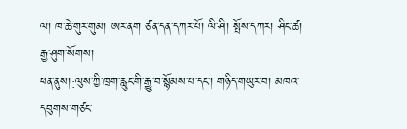ལ། ཁ་ཆེ་གུར་གུམ། ཨར་ནག ཙན་དན་དཀར་པོ། ལི་ཤི། སྤོས་དཀར། ཤིང་ཚ། རྒྱ་ཤུག་སོགས།
ཕན་ནུས།:ལུས་ཀྱི་ཁྲག་རླུང་གི་རྒྱུ་བ་སྙོམས་པ་དང་། གཉིད་གཡུར་བ། མཁའ་དབུགས་གཙང་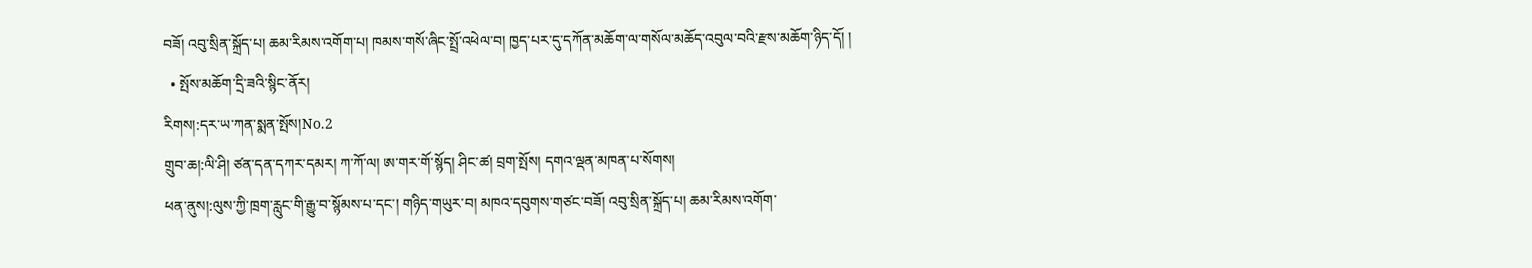བཟོ། འབུ་སྲིན་སྐྲོད་པ། ཆམ་རིམས་འགོག་པ། ཁམས་གསོ་ཞིང་སྤྲོ་འཕེལ་བ། ཁྱད་པར་དུ་དཀོན་མཆོག་ལ་གསོལ་མཆོད་འབུལ་བའི་རྫས་མཆོག་ཉིད་དོ། །
  • སྤོས་མཆོག་དྲི་ཟའི་སྙིང་ནོར།
རིགས།:དར་ཡ་ཀན་སྨན་སྤོས།No.2
གྲུབ་ཆ།:ལི་ཤི། ཙན་དན་དཀར་དམར། ཀ་ཀོ་ལ། ཨ་གར་གོ་སྙོད། ཤིང་ཚ། བྲག་སྤོས། དགའ་ལྡན་མཁན་པ་སོགས།
ཕན་ནུས།:ལུས་ཀྱི་ཁྲག་རླུང་གི་རྒྱུ་བ་སྙོམས་པ་དང་། གཉིད་གཡུར་བ། མཁའ་དབུགས་གཙང་བཟོ། འབུ་སྲིན་སྐྲོད་པ། ཆམ་རིམས་འགོག་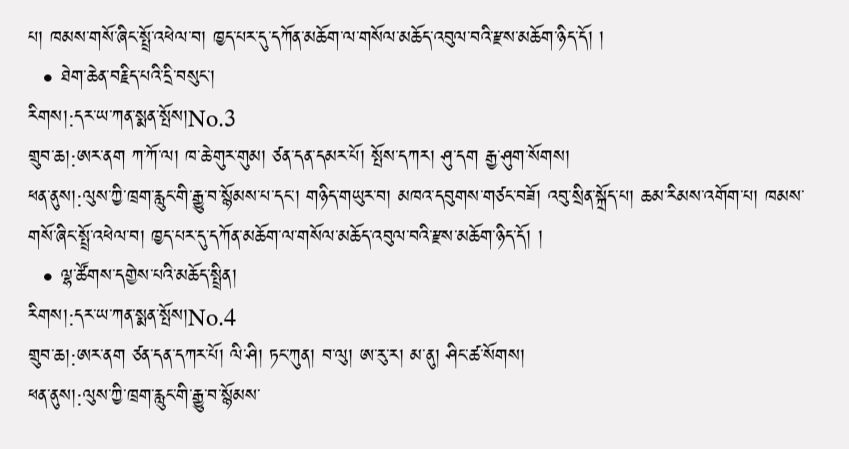པ། ཁམས་གསོ་ཞིང་སྤྲོ་འཕེལ་བ། ཁྱད་པར་དུ་དཀོན་མཆོག་ལ་གསོལ་མཆོད་འབུལ་བའི་རྫས་མཆོག་ཉིད་དོ། །
  • ཐེག་ཆེན་བརྗིད་པའི་དྲི་བསུང་།
རིགས།:དར་ཡ་ཀན་སྨན་སྤོས།No.3
གྲུབ་ཆ།:ཨར་ནག ཀ་ཀོ་ལ། ཁ་ཆེ་གུར་གུམ། ཙན་དན་དམར་པོ། སྤོས་དཀར། ཤུ་དག རྒྱ་ཤུག་སོགས།
ཕན་ནུས།:ལུས་ཀྱི་ཁྲག་རླུང་གི་རྒྱུ་བ་སྙོམས་པ་དང་། གཉིད་གཡུར་བ། མཁའ་དབུགས་གཙང་བཟོ། འབུ་སྲིན་སྐྲོད་པ། ཆམ་རིམས་འགོག་པ། ཁམས་གསོ་ཞིང་སྤྲོ་འཕེལ་བ། ཁྱད་པར་དུ་དཀོན་མཆོག་ལ་གསོལ་མཆོད་འབུལ་བའི་རྫས་མཆོག་ཉིད་དོ། །
  • ལྷ་ཚོགས་དགྱེས་པའི་མཆོད་སྤྲིན།
རིགས།:དར་ཡ་ཀན་སྨན་སྤོས།No.4
གྲུབ་ཆ།:ཨར་ནག ཙན་དན་དཀར་པོ། ལི་ཤི། ཏང་ཀུན། བ་ལུ། ཨ་རུ་ར། མ་ནུ། ཤིང་ཚ་སོགས།
ཕན་ནུས།:ལུས་ཀྱི་ཁྲག་རླུང་གི་རྒྱུ་བ་སྙོམས་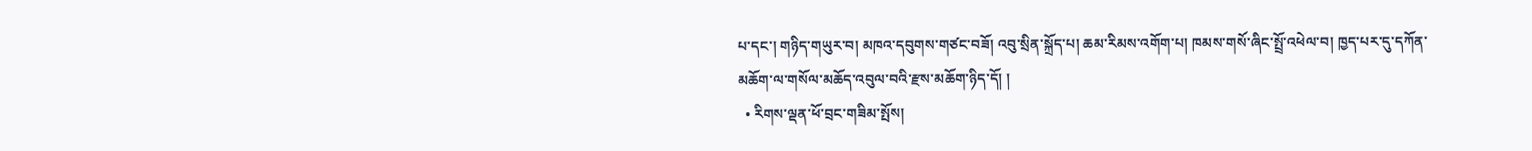པ་དང་། གཉིད་གཡུར་བ། མཁའ་དབུགས་གཙང་བཟོ། འབུ་སྲིན་སྐྲོད་པ། ཆམ་རིམས་འགོག་པ། ཁམས་གསོ་ཞིང་སྤྲོ་འཕེལ་བ། ཁྱད་པར་དུ་དཀོན་མཆོག་ལ་གསོལ་མཆོད་འབུལ་བའི་རྫས་མཆོག་ཉིད་དོ། །
  • རིགས་ལྡན་ཕོ་བྲང་གཟིམ་སྤོས།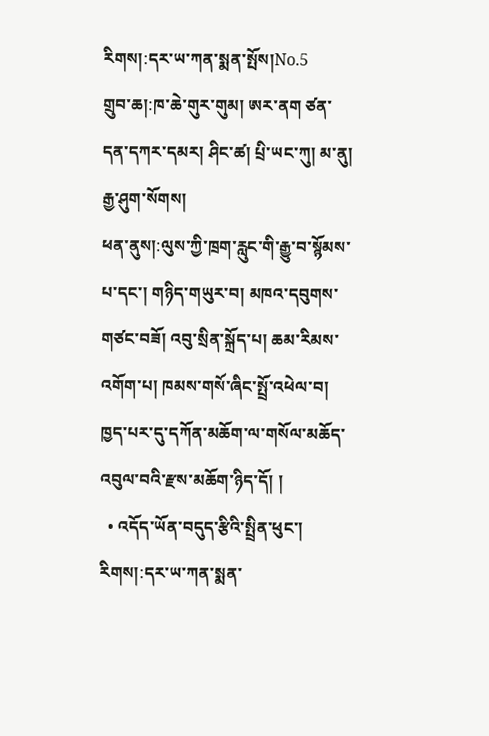རིགས།:དར་ཡ་ཀན་སྨན་སྤོས།No.5
གྲུབ་ཆ།:ཁ་ཆེ་གུར་གུམ། ཨར་ནག ཙན་དན་དཀར་དམར། ཤིང་ཚ། པྲི་ཡང་ཀུ། མ་ནུ། རྒྱ་ཤུག་སོགས།
ཕན་ནུས།:ལུས་ཀྱི་ཁྲག་རླུང་གི་རྒྱུ་བ་སྙོམས་པ་དང་། གཉིད་གཡུར་བ། མཁའ་དབུགས་གཙང་བཟོ། འབུ་སྲིན་སྐྲོད་པ། ཆམ་རིམས་འགོག་པ། ཁམས་གསོ་ཞིང་སྤྲོ་འཕེལ་བ། ཁྱད་པར་དུ་དཀོན་མཆོག་ལ་གསོལ་མཆོད་འབུལ་བའི་རྫས་མཆོག་ཉིད་དོ། །
  • འདོད་ཡོན་བདུད་རྩིའི་སྤྲིན་ཕུང་།
རིགས།:དར་ཡ་ཀན་སྨན་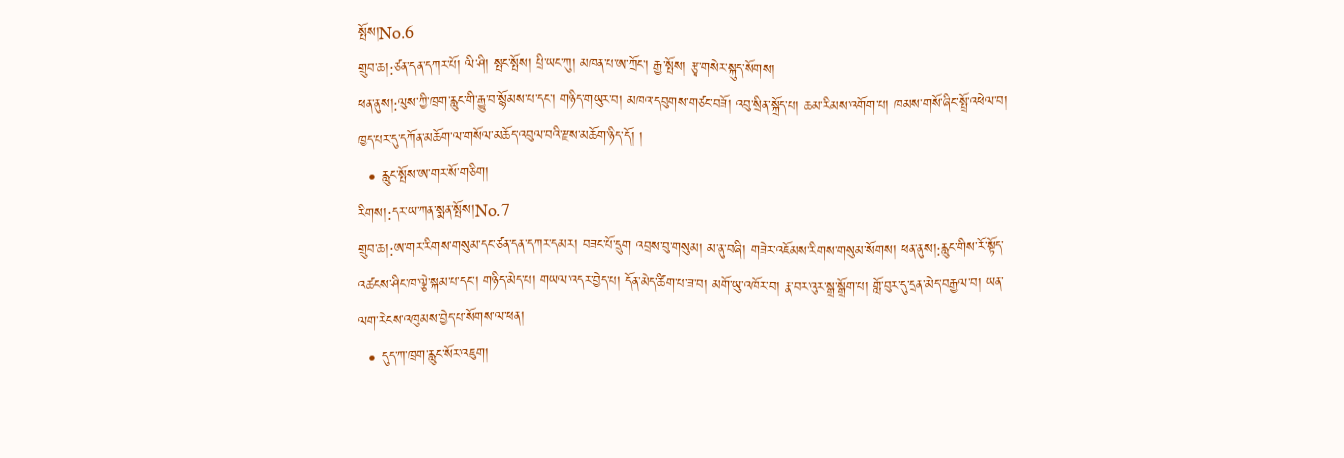སྤོས།No.6
གྲུབ་ཆ།:ཙན་དན་དཀར་པོ། ལི་ཤི། སྤང་སྤོས། པྲི་ཡང་ཀུ། མཁན་པ་ཨ་ཀྲོང་། རྒྱ་སྤོས། རྩྭ་གསེར་སྐུད་སོགས།
ཕན་ནུས།:ལུས་ཀྱི་ཁྲག་རླུང་གི་རྒྱུ་བ་སྙོམས་པ་དང་། གཉིད་གཡུར་བ། མཁའ་དབུགས་གཙང་བཟོ། འབུ་སྲིན་སྐྲོད་པ། ཆམ་རིམས་འགོག་པ། ཁམས་གསོ་ཞིང་སྤྲོ་འཕེལ་བ། ཁྱད་པར་དུ་དཀོན་མཆོག་ལ་གསོལ་མཆོད་འབུལ་བའི་རྫས་མཆོག་ཉིད་དོ། །
  • རླུང་སྤོས་ཨ་གར་སོ་གཅིག།
རིགས།:དར་ཡ་ཀན་སྨན་སྤོས།No.7
གྲུབ་ཆ།:ཨ་གར་རིགས་གསུམ་དང་ཙན་དན་དཀར་དམར། བཟང་པོ་དྲུག འབྲས་བུ་གསུམ། མ་ནུ་བཞི། གཟེར་འཇོམས་རིགས་གསུམ་སོགས། ཕན་ནུས།:རླུང་གིས་རོ་སྟོད་འཚངས་ཤིང་ཁ་ལྕེ་སྐམ་པ་དང་། གཉིད་མེད་པ། གཡལ་འདར་བྱེད་པ། དོན་མེད་ཚིག་པ་ཟ་བ། མགོ་ཡུ་འཁོར་བ། རྣ་བར་འུར་སྒྲ་སྒྲོག་པ། གློ་བུར་དུ་དྲན་མེད་བརྒྱལ་བ། ཡན་ལག་རེངས་འཁུམས་བྱེད་པ་སོགས་ལ་ཕན།
  • དུད་ཀ་ཁྲག་རླུང་སོར་འཇུག།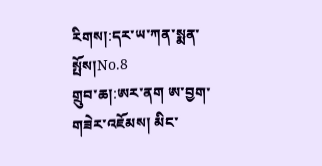རིགས།:དར་ཡ་ཀན་སྨན་སྤོས།No.8
གྲུབ་ཆ།:ཨར་ནག ཨ་བྱག་གཟེར་འཇོམས། མིང་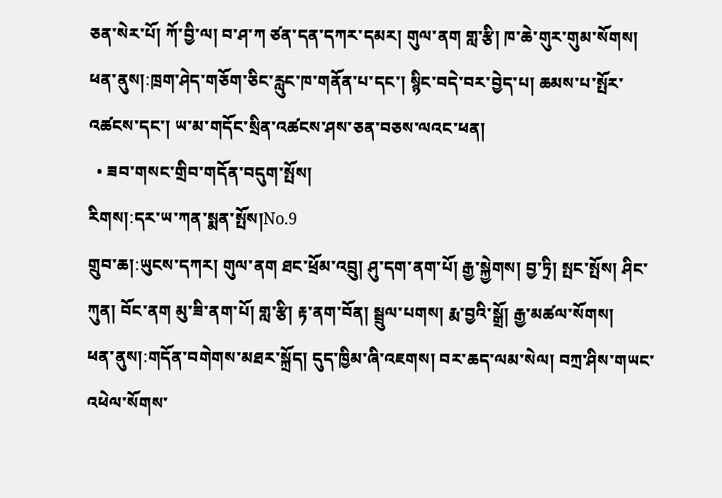ཅན་སེར་པོ། ཀོ་བྱི་ལ། བ་ཤ་ཀ ཙན་དན་དཀར་དམར། གུལ་ནག གླ་རྩི། ཁ་ཆེ་གུར་གུམ་སོགས།
ཕན་ནུས།:ཁྲག་ཤེད་གཅོག་ཅིང་རླུང་ཁ་གནོན་པ་དང་། སྙིང་བདེ་བར་བྱེད་པ། ཆམས་པ་སྤོར་འཚངས་དང་། ཡ་མ་གདོང་སྲིན་འཚངས་ཤས་ཅན་བཅས་ལའང་ཕན།
  • ཟབ་གསང་གྲིབ་གདོན་བདུག་སྤོས།
རིགས།:དར་ཡ་ཀན་སྨན་སྤོས།No.9
གྲུབ་ཆ།:ཡུངས་དཀར། གུལ་ནག ཐང་ཕྲོམ་འབྲུ། ཤུ་དག་ནག་པོ། རྒྱ་སྐྱེགས། བྱ་ཏྲི། སྤང་སྤོས། ཤིང་ཀུན། བོང་ནག མུ་ཟི་ནག་པོ། གླ་རྩི། རྟ་ནག་བོན། སྦྲུལ་པགས། རྨ་བྱའི་སྒྲོ། རྒྱ་མཚལ་སོགས།
ཕན་ནུས།:གདོན་བགེགས་མཐར་སྐྲོད། དུད་ཁྱིམ་ཞི་འཇགས། བར་ཆད་ལམ་སེལ། བཀྲ་ཤིས་གཡང་འཕེལ་སོགས་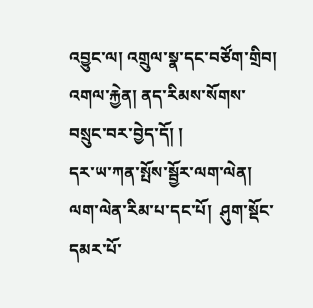འབྱུང་ལ། འགྲུལ་སྣ་དང་བཙོག་གྲིབ། འགལ་རྐྱེན། ནད་རིམས་སོགས་བསྲུང་བར་བྱེད་དོ། །
དར་ཡ་ཀན་སྤོས་སྦྱོར་ལག་ལེན།
ལག་ལེན་རིམ་པ་དང་པོ།  ཤུག་སྡོང་དམར་པོ་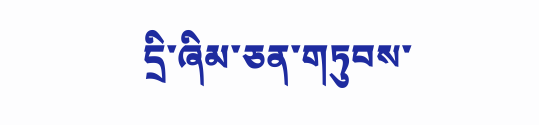དྲི་ཞིམ་ཅན་གཏུབས་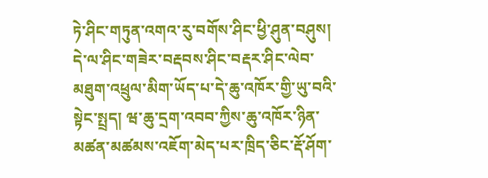ཏེ་ཤིང་གཏུན་འགའ་རུ་བགོས་ཤིང་ཕྱི་ཤུན་བཤུས། དེ་ལ་ཤིང་གཟེར་བརྡབས་ཤིང་བརྡར་ཤིང་ལེབ་མཐུག་འཕྲུལ་མིག་ཡོད་པ་དེ་ཆུ་འཁོར་གྱི་ཡུ་བའི་སྟེང་སྤྲད། ཝ་ཆུ་དྲག་འབབ་ཀྱིས་ཆུ་འཁོར་ཉིན་མཚན་མཚམས་འཇོག་མེད་པར་ཁྲིད་ཅིང་རྡོ་ཤོག་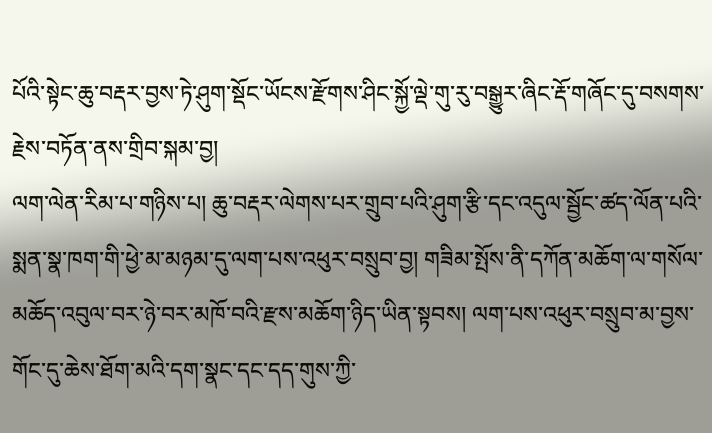པོའི་སྟེང་ཆུ་བརྡར་བྱས་ཏེ་ཤུག་སྡོང་ཡོངས་རྫོགས་ཤིང་སྐྱོ་ལྡེ་གུ་རུ་བསྒྱུར་ཞིང་རྡོ་གཞོང་དུ་བསགས་རྗེས་བཏོན་ནས་གྲིབ་སྐམ་བྱ།
ལག་ལེན་རིམ་པ་གཉིས་པ། ཆུ་བརྡར་ལེགས་པར་གྲུབ་པའི་ཤུག་རྩི་དང་འདུལ་སྦྱོང་ཚད་ལོན་པའི་སྨན་སྣ་ཁག་གི་ཕྱེ་མ་མཉམ་དུ་ལག་པས་འཕུར་བསྲུབ་བྱ། གཟིམ་སྤོས་ནི་དཀོན་མཆོག་ལ་གསོལ་མཆོད་འབུལ་བར་ཉེ་བར་མཁོ་བའི་རྫས་མཆོག་ཉིད་ཡིན་སྟབས། ལག་པས་འཕུར་བསྲུབ་མ་བྱས་གོང་དུ་ཆེས་ཐོག་མའི་དག་སྣང་དང་དད་གུས་ཀྱི་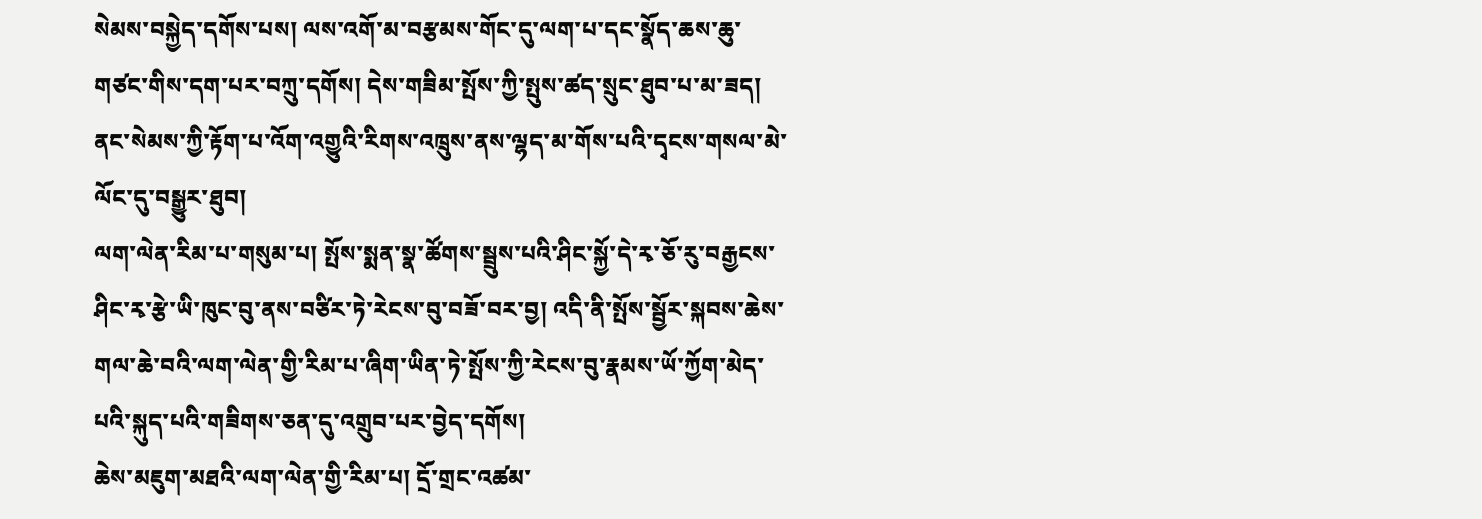སེམས་བསྐྱེད་དགོས་པས། ལས་འགོ་མ་བརྩམས་གོང་དུ་ལག་པ་དང་སྣོད་ཆས་ཆུ་གཙང་གིས་དག་པར་བཀྲུ་དགོས། དེས་གཟིམ་སྤོས་ཀྱི་སྤུས་ཚད་སྲུང་ཐུབ་པ་མ་ཟད། ནང་སེམས་ཀྱི་རྟོག་པ་འོག་འགྱུའི་རིགས་འཁྲུས་ནས་ལྷད་མ་གོས་པའི་དྭངས་གསལ་མེ་ལོང་དུ་བསྒྱུར་ཐུབ།
ལག་ལེན་རིམ་པ་གསུམ་པ། སྤོས་སྨན་སྣ་ཚོགས་སྦྲུས་པའི་ཤིང་སྐྱོ་དེ་རྭ་ཅོ་རུ་བརྒྱངས་ཤིང་རྭ་རྩེ་ཡི་ཁུང་བུ་ནས་བཙིར་ཏེ་རེངས་བུ་བཟོ་བར་བྱ། འདི་ནི་སྤོས་སྦྱོར་སྐབས་ཆེས་གལ་ཆེ་བའི་ལག་ལེན་གྱི་རིམ་པ་ཞིག་ཡིན་ཏེ་སྤོས་ཀྱི་རེངས་བུ་རྣམས་ཡོ་ཀྱོག་མེད་པའི་སྐུད་པའི་གཟིགས་ཅན་དུ་འགྲུབ་པར་བྱེད་དགོས།
ཆེས་མཇུག་མཐའི་ལག་ལེན་གྱི་རིམ་པ། དྲོ་གྲང་འཚམ་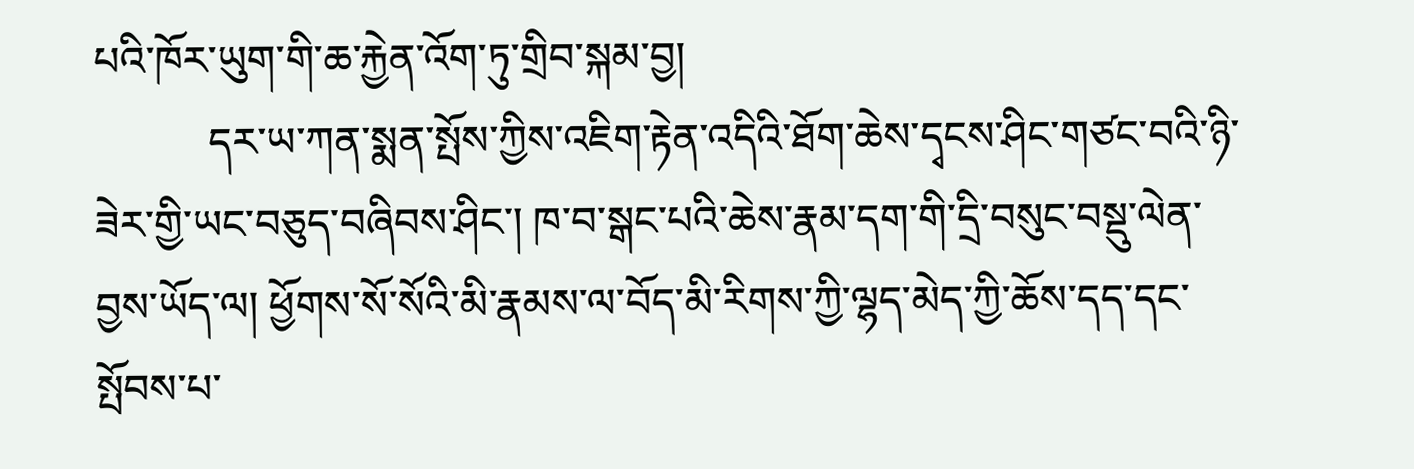པའི་ཁོར་ཡུག་གི་ཆ་རྐྱེན་འོག་ཏུ་གྲིབ་སྐམ་བྱ།
           དར་ཡ་ཀན་སྨན་སྤོས་ཀྱིས་འཇིག་རྟེན་འདིའི་ཐོག་ཆེས་དྭངས་ཤིང་གཙང་བའི་ཉི་ཟེར་གྱི་ཡང་བཅུད་བཞིབས་ཤིང་། ཁ་བ་སྒང་པའི་ཆེས་རྣམ་དག་གི་དྲི་བསུང་བསྡུ་ལེན་བྱས་ཡོད་ལ། ཕྱོགས་སོ་སོའི་མི་རྣམས་ལ་བོད་མི་རིགས་ཀྱི་ལྷད་མེད་ཀྱི་ཆོས་དད་དང་སྤོབས་པ་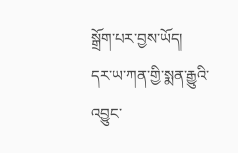སྒྲོག་པར་བྱས་ཡོད།
དར་ཡ་ཀན་གྱི་སྨན་རྒྱུའི་འབྱུང་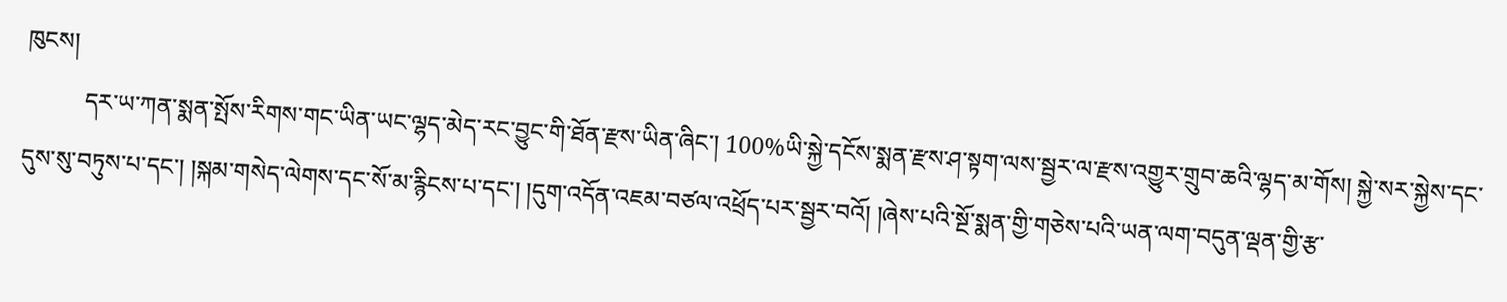ཁུངས།
          དར་ཡ་ཀན་སྨན་སྤོས་རིགས་གང་ཡིན་ཡང་ལྷད་མེད་རང་བྱུང་གི་ཐོན་རྫས་ཡིན་ཞིང་། 100%ཡི་སྐྱེ་དངོས་སྨན་རྫས་ཤ་སྟག་ལས་སྦྱར་ལ་རྫས་འགྱུར་གྲུབ་ཆའི་ལྷད་མ་གོས། སྐྱེ་སར་སྐྱེས་དང་དུས་སུ་བཏུས་པ་དང་། །སྐམ་གསེད་ལེགས་དང་སོ་མ་རྙིངས་པ་དང་། །དུག་འདོན་འཇམ་བཙལ་འཕྲོད་པར་སྦྱར་བའོ། །ཞེས་པའི་སྔོ་སྨན་གྱི་གཅེས་པའི་ཡན་ལག་བདུན་ལྡན་གྱི་རྩ་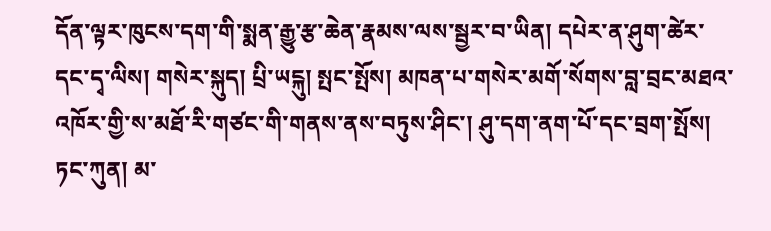དོན་ལྟར་ཁུངས་དག་གི་སྨན་རྒྱུ་རྩ་ཆེན་རྣམས་ལས་སྦྱར་བ་ཡིན། དཔེར་ན་ཤུག་ཚེར་དང་དྭ་ལིས། གསེར་སྐུད། པྲི་ཡངྐུ། སྤང་སྤོས། མཁན་པ་གསེར་མགོ་སོགས་བླ་བྲང་མཐའ་འཁོར་གྱི་ས་མཐོ་རི་གཙང་གི་གནས་ནས་བཏུས་ཤིང་། ཤུ་དག་ནག་པོ་དང་བྲག་སྤོས། ཏང་ཀུན། མ་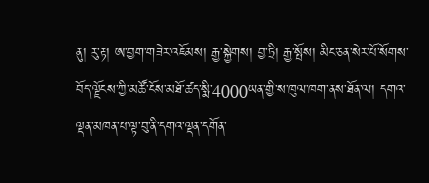ནུ། རུ་རྟ། ཨ་བྱག་གཟེར་འཇོམས། རྒྱ་སྐྱེགས། བྱ་ཏྲི། རྒྱ་སྤོས། མིང་ཅན་སེར་པོ་སོགས་བོད་ལྗོངས་ཀྱི་མཚོ་ངོས་མཐོ་ཚད་སྨི་4000ཡན་གྱི་ས་ཁུལ་ཁག་ནས་ཐོན་ལ། དགའ་ལྡན་མཁན་པ་ལྟ་བུ་ནི་དགའ་ལྡན་དགོན་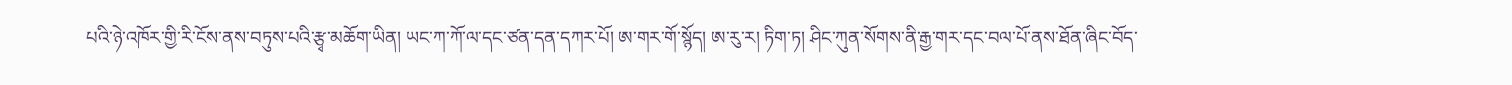པའི་ཉེ་འཁོར་གྱི་རི་ངོས་ནས་བཏུས་པའི་རྩྭ་མཆོག་ཡིན། ཡང་ཀ་ཀོ་ལ་དང་ཙན་དན་དཀར་པོ། ཨ་གར་གོ་སྙོད། ཨ་རུ་ར། ཏིག་ཏ། ཤིང་ཀུན་སོགས་ནི་རྒྱ་གར་དང་བལ་པོ་ནས་ཐོན་ཞིང་བོད་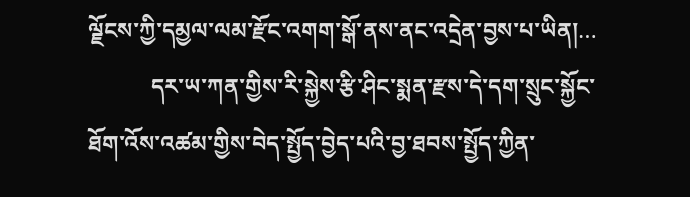ལྗོངས་ཀྱི་དམྱལ་ལམ་རྫོང་འགག་སྒོ་ནས་ནང་འདྲེན་བྱས་པ་ཡིན།…
           དར་ཡ་ཀན་གྱིས་རི་སྐྱེས་རྩི་ཤིང་སྨན་རྫས་དེ་དག་སྲུང་སྐྱོང་ཐོག་འོས་འཚམ་གྱིས་བེད་སྤྱོད་བྱེད་པའི་བྱ་ཐབས་སྤྱོད་ཀྱིན་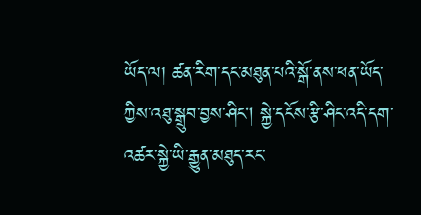ཡོད་ལ། ཚན་རིག་དང་མཐུན་པའི་སྒོ་ནས་ཕན་ཡོད་ཀྱིས་འཐུ་སྒྲུབ་བྱས་ཤིང། སྐྱེ་དངོས་རྩི་ཤིང་འདི་དག་འཚར་སྐྱེ་ཡི་རྒྱུན་མཐུད་རང་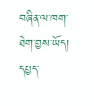བཞིན་ལ་ཁག་ཐེག་བྱས་ཡོད།
དཔྱད་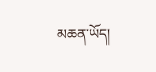མཆན་ཡོད།